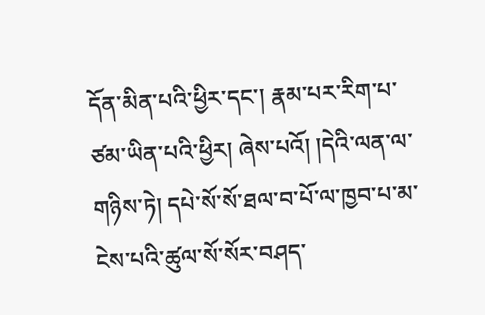དོན་མིན་པའི་ཕྱིར་དང་། རྣམ་པར་རིག་པ་ཙམ་ཡིན་པའི་ཕྱིར། ཞེས་པའོ། །དེའི་ལན་ལ་གཉིས་ཏེ། དཔེ་སོ་སོ་ཐལ་བ་པོ་ལ་ཁྱབ་པ་མ་ངེས་པའི་ཚུལ་སོ་སོར་བཤད་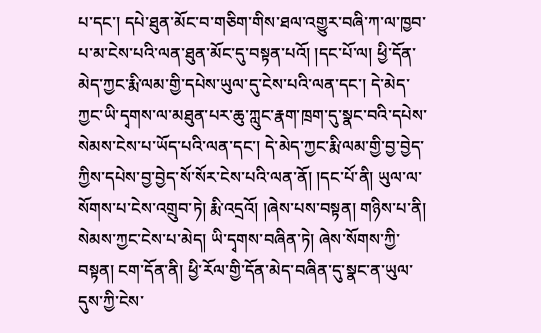པ་དང་། དཔེ་ཐུན་མོང་བ་གཅིག་གིས་ཐལ་འགྱུར་བཞི་ཀ་ལ་ཁྱབ་པ་མ་ངེས་པའི་ལན་ཐུན་མོང་དུ་བསྟན་པའོ། །དང་པོ་ལ། ཕྱི་དོན་མེད་ཀྱང་རྨི་ལམ་གྱི་དཔེས་ཡུལ་དུ་ངེས་པའི་ལན་དང་། དེ་མེད་ཀྱང་ཡི་དྭགས་ལ་མཐུན་པར་ཆུ་ཀླུང་རྣག་ཁྲག་དུ་སྣང་བའི་དཔེས་སེམས་ངེས་པ་ཡོད་པའི་ལན་དང་། དེ་མེད་ཀྱང་རྨི་ལམ་གྱི་བྱ་བྱེད་ཀྱིས་དཔེས་བྱ་བྱེད་སོ་སོར་ངེས་པའི་ལན་ནོ། །དང་པོ་ནི། ཡུལ་ལ་སོགས་པ་ངེས་འགྲུབ་ཏེ། རྨི་འདྲའོ། །ཞེས་པས་བསྟན། གཉིས་པ་ནི། སེམས་ཀྱང་ངེས་པ་མེད། ཡི་དྭགས་བཞིན་ཏེ། ཞེས་སོགས་ཀྱི་བསྟན། ངག་དོན་ནི། ཕྱི་རོལ་གྱི་དོན་མེད་བཞིན་དུ་སྣང་ན་ཡུལ་དུས་ཀྱི་ངེས་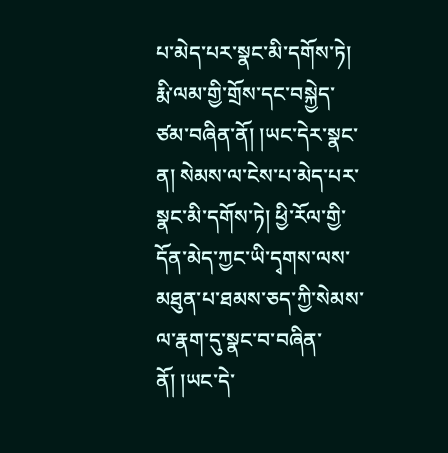པ་མེད་པར་སྣང་མི་དགོས་ཏེ། རྨི་ལམ་གྱི་གྲོས་དང་བསྐྱེད་ཙམ་བཞིན་ནོ། །ཡང་དེར་སྣང་ན། སེམས་ལ་ངེས་པ་མེད་པར་སྣང་མི་དགོས་ཏེ། ཕྱི་རོལ་གྱི་དོན་མེད་ཀྱང་ཡི་དྭགས་ལས་མཐུན་པ་ཐམས་ཅད་ཀྱི་སེམས་ལ་རྣག་དུ་སྣང་བ་བཞིན་ནོ། །ཡང་དེ་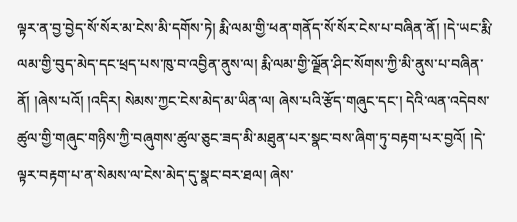ལྟར་ན་བྱ་བྱེད་སོ་སོར་མ་ངེས་མི་དགོས་ཏེ། རྨི་ལམ་གྱི་ཕན་གནོད་སོ་སོར་ངེས་པ་བཞིན་ནོ། །དེ་ཡང་རྨི་ལམ་གྱི་བུད་མེད་དང་ཕྲད་པས་ཁུ་བ་འབྱིན་ནུས་ལ། རྨི་ལམ་གྱི་ལྗོན་ཤིང་སོགས་ཀྱི་མི་ནུས་པ་བཞིན་ནོ། །ཞེས་པའོ། །འདིར། སེམས་ཀྱང་ངེས་མེད་མ་ཡིན་ལ། ཞེས་པའི་རྩོད་གཞུང་དང་། དེའི་ལན་འདེབས་ཚུལ་གྱི་གཞུང་གཉིས་ཀྱི་བཞུགས་ཚུལ་ཅུང་ཟད་མི་མཐུན་པར་སྣང་བས་ཞིག་ཏུ་བརྟག་པར་བྱའོ། །དེ་ལྟར་བརྟག་པ་ན་སེམས་ལ་ངེས་མེད་དུ་སྣང་བར་ཐལ། ཞེས་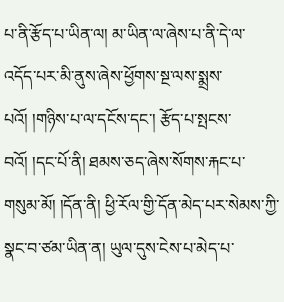པ་ནི་རྩོད་པ་ཡིན་ལ། མ་ཡིན་ལ་ཞེས་པ་ནི་དེ་ལ་འདོད་པར་མི་ནུས་ཞེས་ཕྱོགས་སྔ་ལས་སྨྲས་པའོ། །གཉིས་པ་ལ་དངོས་དང་། རྩོད་པ་སྤངས་བའོ། །དང་པོ་ནི། ཐམས་ཅད་ཞེས་སོགས་རྐང་པ་གསུམ་མོ། །དོན་ནི། ཕྱི་རོལ་གྱི་དོན་མེད་པར་སེམས་ཀྱི་སྣང་བ་ཙམ་ཡིན་ན། ཡུལ་དུས་ངེས་པ་མེད་པ་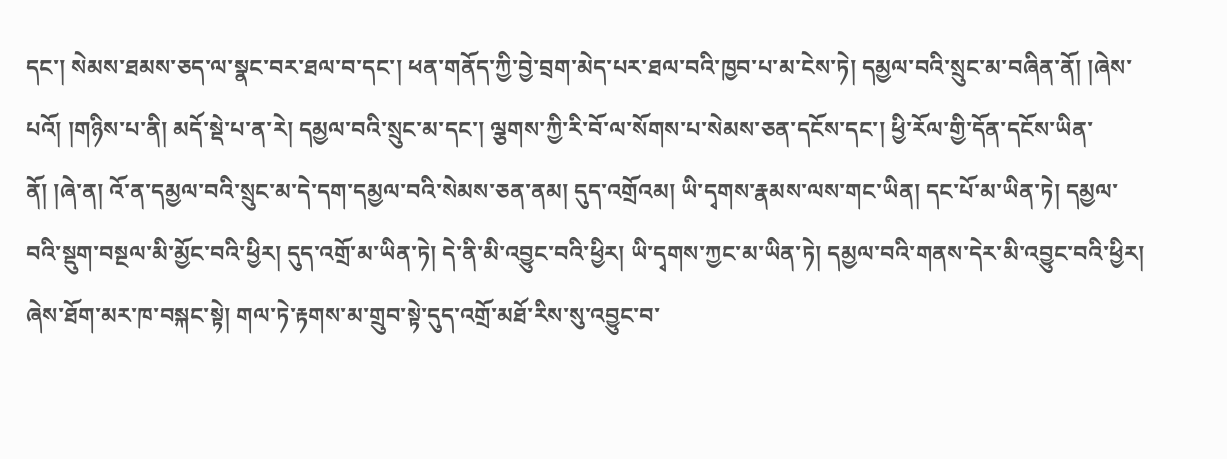དང་། སེམས་ཐམས་ཅད་ལ་སྣང་བར་ཐལ་བ་དང་། ཕན་གནོད་ཀྱི་བྱེ་བྲག་མེད་པར་ཐལ་བའི་ཁྱབ་པ་མ་ངེས་ཏེ། དམྱལ་བའི་སྲུང་མ་བཞིན་ནོ། །ཞེས་པའོ། །གཉིས་པ་ནི། མདོ་སྡེ་པ་ན་རེ། དམྱལ་བའི་སྲུང་མ་དང་། ལྕགས་ཀྱི་རི་བོ་ལ་སོགས་པ་སེམས་ཅན་དངོས་དང་། ཕྱི་རོལ་གྱི་དོན་དངོས་ཡིན་ནོ། །ཞེ་ན། འོ་ན་དམྱལ་བའི་སྲུང་མ་དེ་དག་དམྱལ་བའི་སེམས་ཅན་ནམ། དུད་འགྲོའམ། ཡི་དྭགས་རྣམས་ལས་གང་ཡིན། དང་པོ་མ་ཡིན་ཏེ། དམྱལ་བའི་སྡུག་བསྔལ་མི་མྱོང་བའི་ཕྱིར། དུད་འགྲོ་མ་ཡིན་ཏེ། དེ་ནི་མི་འབྱུང་བའི་ཕྱིར། ཡི་དྭགས་ཀྱང་མ་ཡིན་ཏེ། དམྱལ་བའི་གནས་དེར་མི་འབྱུང་བའི་ཕྱིར། ཞེས་ཐོག་མར་ཁ་བསྐང་སྟེ། གལ་ཏེ་རྟགས་མ་གྲུབ་སྟེ་དུད་འགྲོ་མཐོ་རིས་སུ་འབྱུང་བ་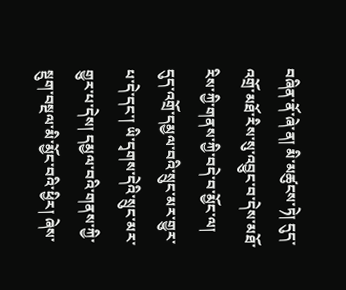བཞིན་ནོ་ཞེ་ན། མི་མཚུངས་ཏེ། དུད་འགྲོ་མཐོ་རིས་སུ་འབྱུང་བ་དེས་མཐོ་རིས་ཀྱི་གནས་ཀྱི་བདེ་བ་མྱོང་ལ། དུད་འགྲོ་དམྱལ་བའི་སྲུང་མར་གྱུར་པ་དེ་དང་། ཡི་དྭགས་དེའི་སྲུང་མར་གྱུར་པ་དེས། དམྱལ་བའི་གནས་ཀྱི་སྡུག་བསྔལ་མི་མྱོང་བའི་ཕྱིར། ཞེས་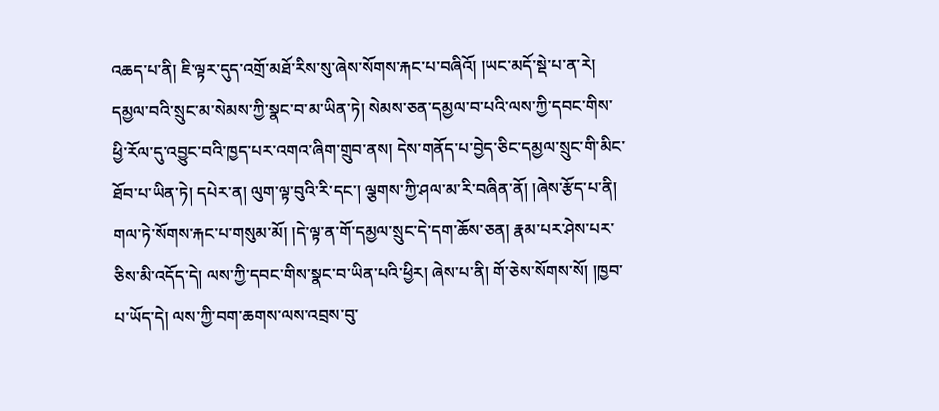འཆད་པ་ནི། ཇི་ལྟར་དུད་འགྲོ་མཐོ་རིས་སུ་ཞེས་སོགས་རྐང་པ་བཞིའོ། །ཡང་མདོ་སྡེ་པ་ན་རེ། དམྱལ་བའི་སྲུང་མ་སེམས་ཀྱི་སྣང་བ་མ་ཡིན་ཏེ། སེམས་ཅན་དམྱལ་བ་པའི་ལས་ཀྱི་དབང་གིས་ཕྱི་རོལ་དུ་འབྱུང་བའི་ཁྱད་པར་འགའ་ཞིག་གྲུབ་ནས། དེས་གནོད་པ་བྱེད་ཅིང་དམྱལ་སྲུང་གི་མིང་ཐོབ་པ་ཡིན་ཏེ། དཔེར་ན། ལུག་ལྟ་བུའི་རི་དང་། ལྕགས་ཀྱི་ཤལ་མ་རི་བཞིན་ནོ། །ཞེས་རྩོད་པ་ནི། གལ་ཏེ་སོགས་རྐང་པ་གསུམ་མོ། །དེ་ལྟ་ན་གོ་དམྱལ་སྲུང་དེ་དག་ཆོས་ཅན། རྣམ་པར་ཤེས་པར་ཅིས་མི་འདོད་དེ། ལས་ཀྱི་དབང་གིས་སྣང་བ་ཡིན་པའི་ཕྱིར། ཞེས་པ་ནི། གོ་ཅེས་སོགས་སོ། །ཁྱབ་པ་ཡོད་དེ། ལས་ཀྱི་བག་ཆགས་ལས་འབྲས་བུ་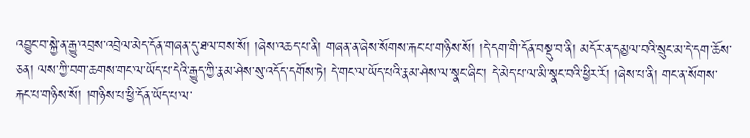འབྱུང་བ་སྐྱེ་ན་རྒྱུ་འབྲས་འབྲེལ་མེད་དོན་གཞན་དུ་ཐལ་བས་སོ། །ཞེས་འཆད་པ་ནི། གཞན་ན་ཞེས་སོགས་རྐང་པ་གཉིས་སོ། །དེ་དག་གི་དོན་བསྡུ་བ་ནི། མདོར་ན་དམྱལ་བའི་སྲུང་མ་དེ་དག་ཆོས་ཅན། ལས་ཀྱི་བག་ཆགས་གང་ལ་ཡོད་པ་དེའི་རྒྱུད་ཀྱི་རྣམ་ཤེས་སུ་འདོད་དགོས་ཏེ། དེ་གང་ལ་ཡོད་པའི་རྣམ་ཤེས་ལ་སྣང་ཞིང་། དེ་མེད་པ་ལ་མི་སྣང་བའི་ཕྱིར་རོ། །ཞེས་པ་ནི། གང་ན་སོགས་རྐང་པ་གཉིས་སོ། །གཉིས་པ་ཕྱི་དོན་ཡོད་པ་ལ་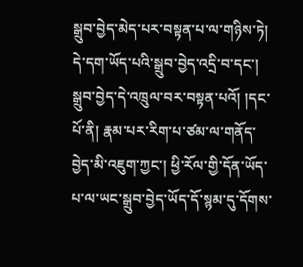སྒྲུབ་བྱེད་མེད་པར་བསྟན་པ་ལ་གཉིས་ཏེ། དེ་དག་ཡོད་པའི་སྒྲུབ་བྱེད་འདྲི་བ་དང་། སྒྲུབ་བྱེད་དེ་འཁྲུལ་བར་བསྟན་པའོ། །དང་པོ་ནི། རྣམ་པར་རིག་པ་ཙམ་ལ་གནོད་བྱེད་མི་འཇུག་ཀྱང་། ཕྱི་རོལ་གྱི་དོན་ཡོད་པ་ལ་ཡང་སྒྲུབ་བྱེད་ཡོད་དོ་སྙམ་དུ་དོགས་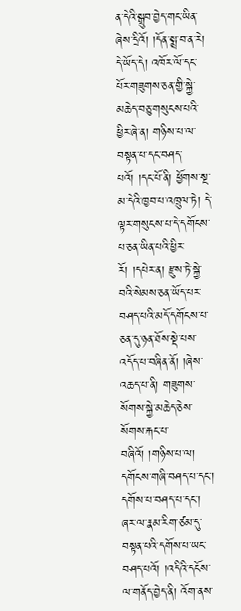ན་དེའི་སྒྲུབ་བྱེད་གང་ཡིན་ཞེས་དྲིའོ། །དོན་སྨྲ་བ་ན་རེ། དེ་ཡོད་དེ། འཁོར་ལོ་དང་པོར་གཟུགས་ཅན་གྱི་སྐྱེ་མཆེད་བཅུ་གསུངས་པའི་ཕྱིར་ཞེ་ན། གཉིས་པ་ལ་བསྟན་པ་དང་བཤད་པའོ། །དང་པོ་ནི། ཕྱོགས་སྔ་མ་དེའི་ཁྱབ་པ་འཁྲུལ་ཏེ། དེ་ལྟར་གསུངས་པ་དེ་དགོངས་པ་ཅན་ཡིན་པའི་ཕྱིར་རོ། །དཔེར་ན། རྫུས་ཏེ་སྐྱེ་བའི་སེམས་ཅན་ཡོད་པར་བཤད་པའི་མདོ་དགོངས་པ་ཅན་དུ་ཉན་ཐོས་སྡེ་པས་འདོད་པ་བཞིན་ནོ། །ཞེས་འཆད་པ་ནི། གཟུགས་སོགས་སྐྱེ་མཆེད་ཅེས་སོགས་རྐང་པ་བཞིའོ། །གཉིས་པ་ལ། དགོངས་གཞི་བཤད་པ་དང་། དགོས་པ་བཤད་པ་དང་། ཞར་ལ་རྣམ་རིག་ཙམ་དུ་བསྟན་པའི་དགོས་པ་ཡང་བཤད་པའོ། །འདིའི་དངོས་ལ་གནོད་བྱེད་ནི། འོག་ནས་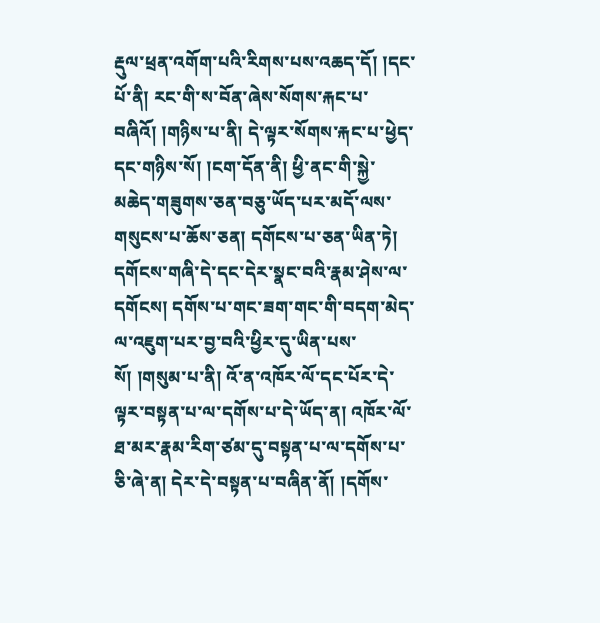རྡུལ་ཕྲན་འགོག་པའི་རིགས་པས་འཆད་དོ། །དང་པོ་ནི། རང་གི་ས་བོན་ཞེས་སོགས་རྐང་པ་བཞིའོ། །གཉིས་པ་ནི། དེ་ལྟར་སོགས་རྐང་པ་ཕྱེད་དང་གཉིས་སོ། །ངག་དོན་ནི། ཕྱི་ནང་གི་སྐྱེ་མཆེད་གཟུགས་ཅན་བཅུ་ཡོད་པར་མདོ་ལས་གསུངས་པ་ཆོས་ཅན། དགོངས་པ་ཅན་ཡིན་ཏེ། དགོངས་གཞི་དེ་དང་དེར་སྣང་བའི་རྣམ་ཤེས་ལ་དགོངས། དགོས་པ་གང་ཟག་གང་གི་བདག་མེད་ལ་འཇུག་པར་བྱ་བའི་ཕྱིར་དུ་ཡིན་པས་སོ། །གསུམ་པ་ནི། འོ་ན་འཁོར་ལོ་དང་པོར་དེ་ལྟར་བསྟན་པ་ལ་དགོས་པ་དེ་ཡོད་ན། འཁོར་ལོ་ཐ་མར་རྣམ་རིག་ཙམ་དུ་བསྟན་པ་ལ་དགོས་པ་ཅི་ཞེ་ན། དེར་དེ་བསྟན་པ་བཞིན་ནོ། །དགོས་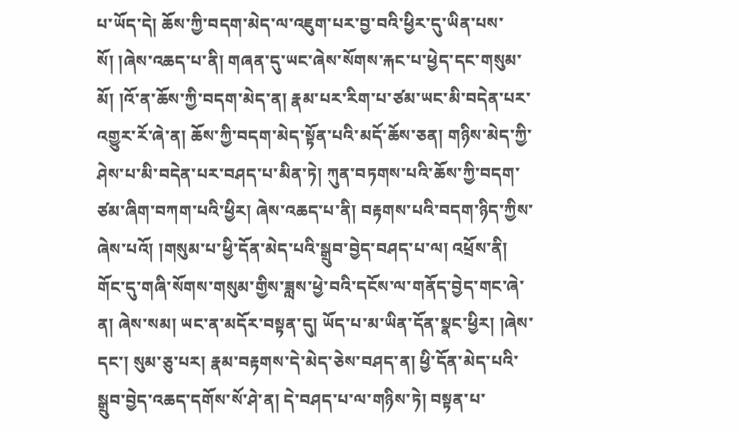པ་ཡོད་དེ། ཆོས་ཀྱི་བདག་མེད་ལ་འཇུག་པར་བྱ་བའི་ཕྱིར་དུ་ཡིན་པས་སོ། །ཞེས་འཆད་པ་ནི། གཞན་དུ་ཡང་ཞེས་སོགས་རྐང་པ་ཕྱེད་དང་གསུམ་མོ། །འོ་ན་ཆོས་ཀྱི་བདག་མེད་ན། རྣམ་པར་རིག་པ་ཙམ་ཡང་མི་བདེན་པར་འགྱུར་རོ་ཞེ་ན། ཆོས་ཀྱི་བདག་མེད་སྟོན་པའི་མདོ་ཆོས་ཅན། གཉིས་མེད་ཀྱི་ཤེས་པ་མི་བདེན་པར་བཤད་པ་མིན་ཏེ། ཀུན་བཏགས་པའི་ཆོས་ཀྱི་བདག་ཙམ་ཞིག་བཀག་པའི་ཕྱིར། ཞེས་འཆད་པ་ནི། བརྟགས་པའི་བདག་ཉིད་ཀྱིས་ཞེས་པའོ། །གསུམ་པ་ཕྱི་དོན་མེད་པའི་སྒྲུབ་བྱེད་བཤད་པ་ལ། འཕྲོས་ནི། གོང་དུ་གཞི་སོགས་གསུམ་གྱིས་ཟླས་ཕྱེ་བའི་དངོས་ལ་གནོད་བྱེད་གང་ཞེ་ན། ཞེས་སམ། ཡང་ན་མདོར་བསྟན་དུ། ཡོད་པ་མ་ཡིན་དོན་སྣང་ཕྱིར། །ཞེས་དང་། སུམ་ཅུ་པར། རྣམ་བརྟགས་དེ་མེད་ཅེས་བཤད་ན། ཕྱི་དོན་མེད་པའི་སྒྲུབ་བྱེད་འཆད་དགོས་སོ་ཤེ་ན། དེ་བཤད་པ་ལ་གཉིས་ཏེ། བསྟན་པ་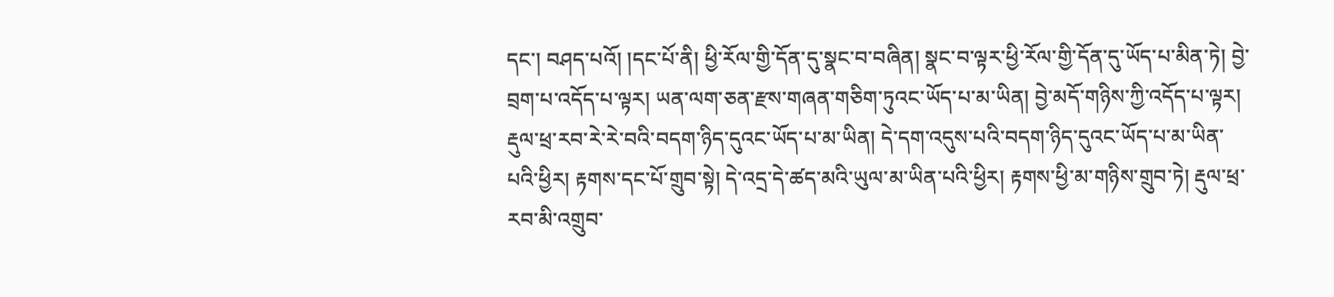དང་། བཤད་པའོ། །དང་པོ་ནི། ཕྱི་རོལ་གྱི་དོན་དུ་སྣང་བ་བཞིན། སྣང་བ་ལྟར་ཕྱི་རོལ་གྱི་དོན་དུ་ཡོད་པ་མིན་ཏེ། བྱེ་བྲག་པ་འདོད་པ་ལྟར། ཡན་ལག་ཅན་རྫས་གཞན་གཅིག་ཏུའང་ཡོད་པ་མ་ཡིན། བྱེ་མདོ་གཉིས་ཀྱི་འདོད་པ་ལྟར། རྡུལ་ཕྲ་རབ་རེ་རེ་བའི་བདག་ཉིད་དུའང་ཡོད་པ་མ་ཡིན། དེ་དག་འདུས་པའི་བདག་ཉིད་དུའང་ཡོད་པ་མ་ཡིན་པའི་ཕྱིར། རྟགས་དང་པོ་གྲུབ་སྟེ། དེ་འདྲ་དེ་ཚད་མའི་ཡུལ་མ་ཡིན་པའི་ཕྱིར། རྟགས་ཕྱི་མ་གཉིས་གྲུབ་ཏེ། རྡུལ་ཕྲ་རབ་མི་འགྲུབ་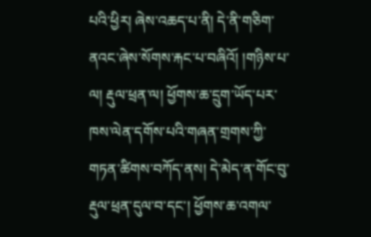པའི་ཕྱིར། ཞེས་འཆད་པ་ནི། དེ་ནི་གཅིག་ནའང་ཞེས་སོགས་རྐང་པ་བཞིའོ། །གཉིས་པ་ལ། རྡུལ་ཕྲན་ལ། ཕྱོགས་ཆ་དྲུག་ཡོད་པར་ཁས་ལེན་དགོས་པའི་གཞན་གྲགས་ཀྱི་གཏན་ཚིགས་བཀོད་ནས། དེ་མེད་ན་གོང་བུ་རྡུལ་ཕྲན་དུལ་བ་དང་། ཕྱོགས་ཆ་འགལ་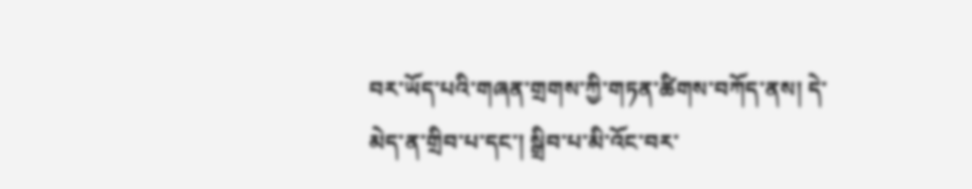བར་ཡོད་པའི་གཞན་གྲགས་ཀྱི་གཏན་ཚིགས་བཀོད་ནས། དེ་མེད་ན་གྲིབ་པ་དང་། སྒྲིབ་པ་མི་འོང་བར་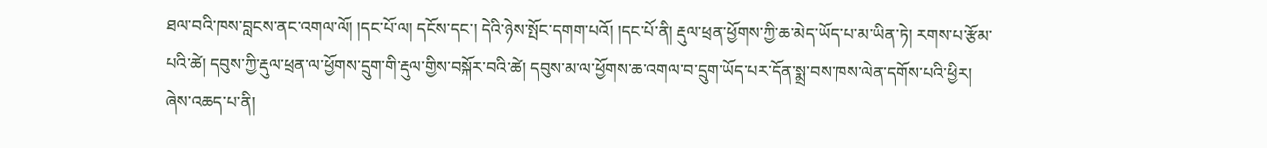ཐལ་བའི་ཁས་བླངས་ནང་འགལ་ལོ། །དང་པོ་ལ། དངོས་དང་། དེའི་ཉེས་སྤོང་དགག་པའོ། །དང་པོ་ནི། རྡུལ་ཕྲན་ཕྱོགས་ཀྱི་ཆ་མེད་ཡོད་པ་མ་ཡིན་ཏེ། རགས་པ་རྩོམ་པའི་ཚེ། དབུས་ཀྱི་རྡུལ་ཕྲན་ལ་ཕྱོགས་དྲུག་གི་རྡུལ་གྱིས་བསྐོར་བའི་ཚེ། དབུས་མ་ལ་ཕྱོགས་ཆ་འགལ་བ་དྲུག་ཡོད་པར་དོན་སྨྲ་བས་ཁས་ལེན་དགོས་པའི་ཕྱིར། ཞེས་འཆད་པ་ནི།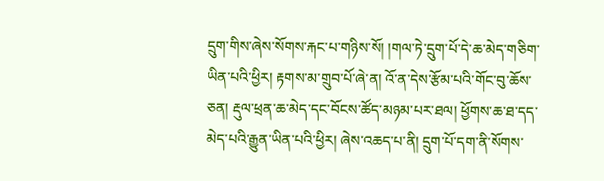དྲུག་གིས་ཞེས་སོགས་རྐང་པ་གཉིས་སོ། །གལ་ཏེ་དྲུག་པོ་དེ་ཆ་མེད་གཅིག་ཡིན་པའི་ཕྱིར། རྟགས་མ་གྲུབ་པོ་ཞེ་ན། འོ་ན་དེས་རྩོམ་པའི་གོང་བུ་ཆོས་ཅན། རྡུལ་ཕྲན་ཆ་མེད་དང་བོངས་ཚོད་མཉམ་པར་ཐལ། ཕྱོགས་ཆ་ཐ་དད་མེད་པའི་རྒྱུན་ཡིན་པའི་ཕྱིར། ཞེས་འཆད་པ་ནི། དྲུག་པོ་དག་ནི་སོགས་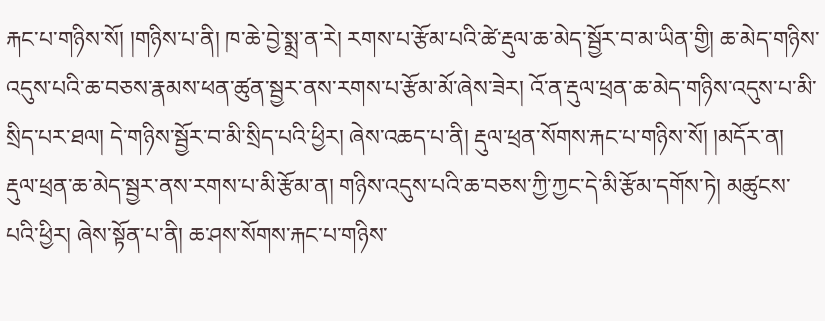རྐང་པ་གཉིས་སོ། །གཉིས་པ་ནི། ཁ་ཆེ་བྱེ་སྨྲ་ན་རེ། རགས་པ་རྩོམ་པའི་ཚེ་རྡུལ་ཆ་མེད་སྦྱོར་བ་མ་ཡིན་གྱི། ཆ་མེད་གཉིས་འདུས་པའི་ཆ་བཅས་རྣམས་ཕན་ཚུན་སྦྱར་ནས་རགས་པ་རྩོམ་མོ་ཞེས་ཟེར། འོ་ན་རྡུལ་ཕྲན་ཆ་མེད་གཉིས་འདུས་པ་མི་སྲིད་པར་ཐལ། དེ་གཉིས་སྦྱོར་བ་མི་སྲིད་པའི་ཕྱིར། ཞེས་འཆད་པ་ནི། རྡུལ་ཕྲན་སོགས་རྐང་པ་གཉིས་སོ། །མདོར་ན། རྡུལ་ཕྲན་ཆ་མེད་སྦྱར་ནས་རགས་པ་མི་རྩོམ་ན། གཉིས་འདུས་པའི་ཆ་བཅས་ཀྱི་ཀྱང་དེ་མི་རྩོམ་དགོས་ཏེ། མཚུངས་པའི་ཕྱིར། ཞེས་སྟོན་པ་ནི། ཆ་ཤས་སོགས་རྐང་པ་གཉིས་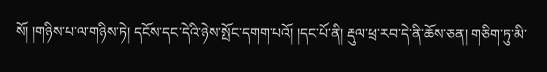སོ། །གཉིས་པ་ལ་གཉིས་ཏེ། དངོས་དང་དེའི་ཉེས་སྤོང་དགག་པའོ། །དང་པོ་ནི། རྡུལ་ཕྲ་རབ་དེ་ནི་ཆོས་ཅན། གཅིག་ཏུ་མི་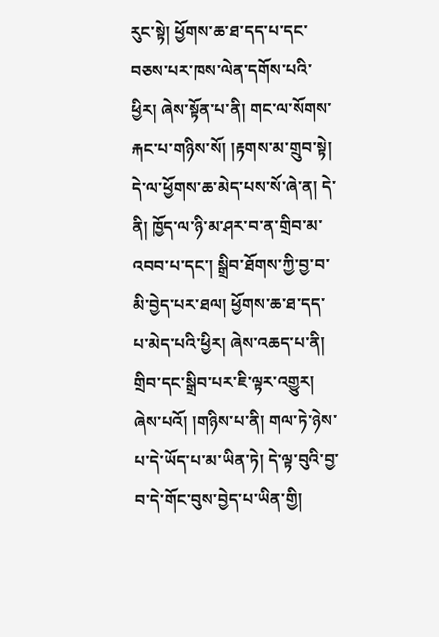རུང་སྟེ། ཕྱོགས་ཆ་ཐ་དད་པ་དང་བཅས་པར་ཁས་ལེན་དགོས་པའི་ཕྱིར། ཞེས་སྟོན་པ་ནི། གང་ལ་སོགས་རྐང་པ་གཉིས་སོ། །རྟགས་མ་གྲུབ་སྟེ། དེ་ལ་ཕྱོགས་ཆ་མེད་པས་སོ་ཞེ་ན། དེ་ནི། ཁྱོད་ལ་ཉི་མ་ཤར་བ་ན་གྲིབ་མ་འབབ་པ་དང་། སྒྲིབ་ཐོགས་ཀྱི་བྱ་བ་མི་བྱེད་པར་ཐལ། ཕྱོགས་ཆ་ཐ་དད་པ་མེད་པའི་ཕྱིར། ཞེས་འཆད་པ་ནི། གྲིབ་དང་སྒྲིབ་པར་ཇི་ལྟར་འགྱུར། ཞེས་པའོ། །གཉིས་པ་ནི། གལ་ཏེ་ཉེས་པ་དེ་ཡོད་པ་མ་ཡིན་ཏེ། དེ་ལྟ་བུའི་བྱ་བ་དེ་གོང་བུས་བྱེད་པ་ཡིན་གྱི།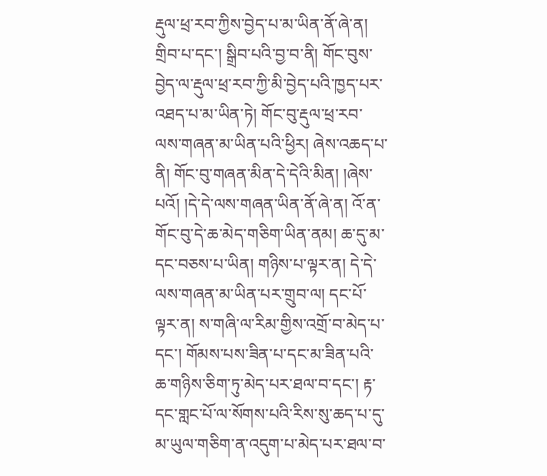རྡུལ་ཕྲ་རབ་ཀྱིས་བྱེད་པ་མ་ཡིན་ནོ་ཞེ་ན། གྲིབ་པ་དང་། སྒྲིབ་པའི་བྱ་བ་ནི། གོང་བུས་བྱེད་ལ་རྡུལ་ཕྲ་རབ་ཀྱི་མི་བྱེད་པའི་ཁྱད་པར་འཐད་པ་མ་ཡིན་ཏེ། གོང་བུ་རྡུལ་ཕྲ་རབ་ལས་གཞན་མ་ཡིན་པའི་ཕྱིར། ཞེས་འཆད་པ་ནི། གོང་བུ་གཞན་མིན་དེ་དེའི་མིན། །ཞེས་པའོ། །དེ་དེ་ལས་གཞན་ཡིན་ནོ་ཞེ་ན། འོ་ན་གོང་བུ་དེ་ཆ་མེད་གཅིག་ཡིན་ནམ། ཆ་དུ་མ་དང་བཅས་པ་ཡིན། གཉིས་པ་ལྟར་ན། དེ་དེ་ལས་གཞན་མ་ཡིན་པར་གྲུབ་ལ། དང་པོ་ལྟར་ན། ས་གཞི་ལ་རིམ་གྱིས་འགྲོ་བ་མེད་པ་དང་། གོམས་པས་ཟིན་པ་དང་མ་ཟིན་པའི་ཆ་གཉིས་ཅིག་ཏུ་མེད་པར་ཐལ་བ་དང་། རྟ་དང་གླང་པོ་ལ་སོགས་པའི་རིས་སུ་ཆད་པ་དུ་མ་ཡུལ་གཅིག་ན་འདུག་པ་མེད་པར་ཐལ་བ་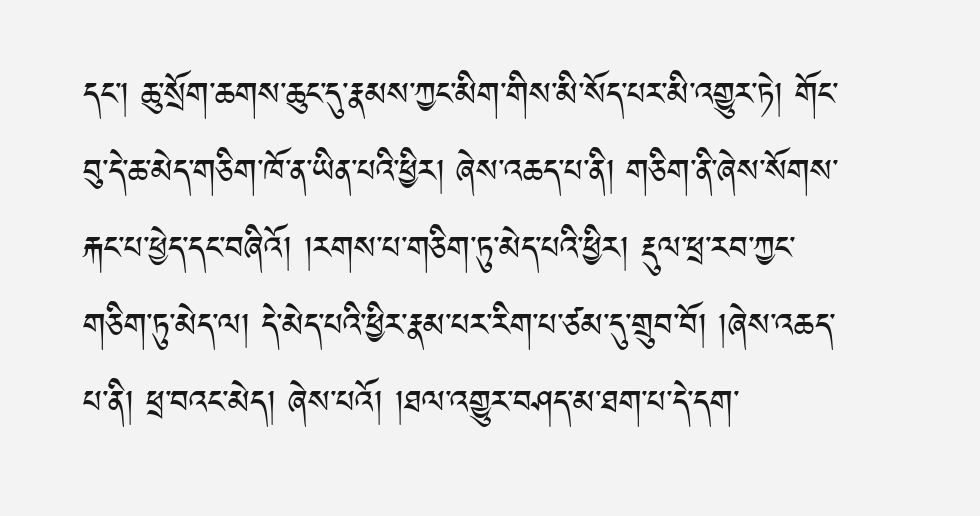དང་། ཆུ་སྲོག་ཆགས་ཆུང་དུ་རྣམས་ཀྱང་མིག་གིས་མི་སོད་པར་མི་འགྱུར་ཏེ། གོང་བུ་དེ་ཆ་མེད་གཅིག་ཁོ་ན་ཡིན་པའི་ཕྱིར། ཞེས་འཆད་པ་ནི། གཅིག་ནི་ཞེས་སོགས་རྐང་པ་ཕྱེད་དང་བཞིའོ། །རགས་པ་གཅིག་ཏུ་མེད་པའི་ཕྱིར། རྡུལ་ཕྲ་རབ་ཀྱང་གཅིག་ཏུ་མེད་ལ། དེ་མེད་པའི་ཕྱིར་རྣམ་པར་རིག་པ་ཙམ་དུ་གྲུབ་བོ། །ཞེས་འཆད་པ་ནི། ཕྲ་བའང་མེད། ཞེས་པའོ། །ཐལ་འགྱུར་བཤད་མ་ཐག་པ་དེ་དག་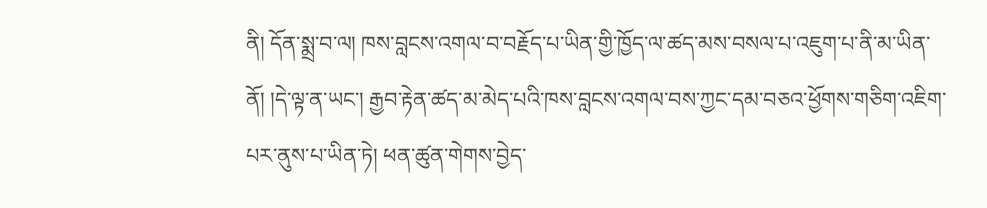ནི། དོན་སྨྲ་བ་ལ། ཁས་བླངས་འགལ་བ་བརྗོད་པ་ཡིན་གྱི་ཁྱོད་ལ་ཚད་མས་བསལ་པ་འཇུག་པ་ནི་མ་ཡིན་ནོ། །དེ་ལྟ་ན་ཡང་། རྒྱབ་རྟེན་ཚད་མ་མེད་པའི་ཁས་བླངས་འགལ་བས་ཀྱང་དམ་བཅའ་ཕྱོགས་གཅིག་འཇིག་པར་ནུས་པ་ཡིན་ཏེ། ཕན་ཚུན་གེགས་བྱེད་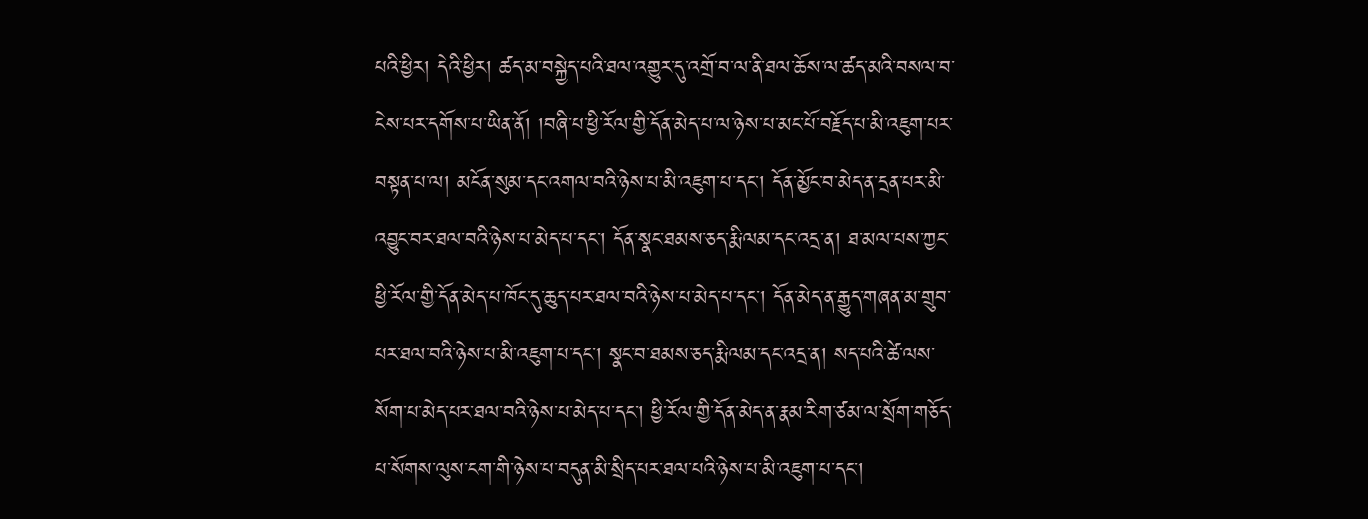པའི་ཕྱིར། དེའི་ཕྱིར། ཚད་མ་བསྐྱེད་པའི་ཐལ་འགྱུར་དུ་འགྲོ་བ་ལ་ནི་ཐལ་ཆོས་ལ་ཚད་མའི་བསལ་བ་ངེས་པར་དགོས་པ་ཡིན་ནོ། །བཞི་པ་ཕྱི་རོལ་གྱི་དོན་མེད་པ་ལ་ཉེས་པ་མང་པོ་བརྗོད་པ་མི་འཇུག་པར་བསྟན་པ་ལ། མངོན་སུམ་དང་འགལ་བའི་ཉེས་པ་མི་འཇུག་པ་དང་། དོན་མྱོང་བ་མེད་ན་དྲན་པར་མི་འབྱུང་བར་ཐལ་བའི་ཉེས་པ་མེད་པ་དང་། དོན་སྣང་ཐམས་ཅད་རྨི་ལམ་དང་འདྲ་ན། ཐ་མལ་པས་ཀྱང་ཕྱི་རོལ་གྱི་དོན་མེད་པ་ཁོང་དུ་ཆུད་པར་ཐལ་བའི་ཉེས་པ་མེད་པ་དང་། དོན་མེད་ན་རྒྱུད་གཞན་མ་གྲུབ་པར་ཐལ་བའི་ཉེས་པ་མི་འཇུག་པ་དང་། སྣང་བ་ཐམས་ཅད་རྨི་ལམ་དང་འདྲ་ན། སད་པའི་ཚེ་ལས་སོག་པ་མེད་པར་ཐལ་བའི་ཉེས་པ་མེད་པ་དང་། ཕྱི་རོལ་གྱི་དོན་མེད་ན་རྣམ་རིག་ཙམ་ལ་སྲོག་གཅོད་པ་སོགས་ལུས་ངག་གི་ཉེས་པ་བདུན་མི་སྲིད་པར་ཐལ་པའི་ཉེས་པ་མི་འཇུག་པ་དང་།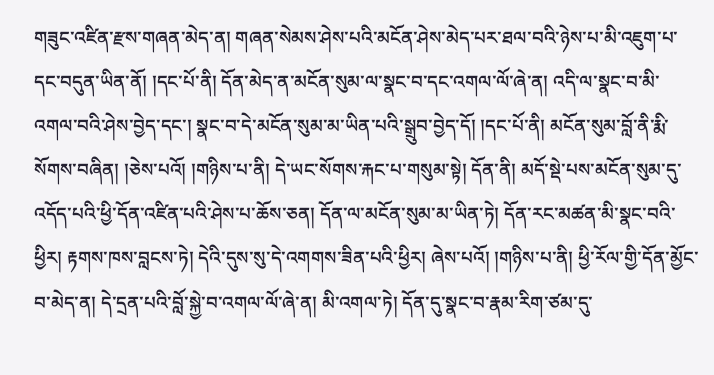གཟུང་འཛིན་རྫས་གཞན་མེད་ན། གཞན་སེམས་ཤེས་པའི་མངོན་ཤེས་མེད་པར་ཐལ་བའི་ཉེས་པ་མི་འཇུག་པ་དང་བདུན་ཡིན་ནོ། །དང་པོ་ནི། དོན་མེད་ན་མངོན་སུམ་ལ་སྣང་བ་དང་འགལ་ལོ་ཞེ་ན། འདི་ལ་སྣང་བ་མི་འགལ་བའི་ཤེས་བྱེད་དང་། སྣང་བ་དེ་མངོན་སུམ་མ་ཡིན་པའི་སྒྲུབ་བྱེད་དོ། །དང་པོ་ནི། མངོན་སུམ་བློ་ནི་རྨི་སོགས་བཞིན། །ཅེས་པའོ། །གཉིས་པ་ནི། དེ་ཡང་སོགས་རྐང་པ་གསུམ་སྟེ། དོན་ནི། མདོ་སྡེ་པས་མངོན་སུམ་དུ་འདོད་པའི་ཕྱི་དོན་འཛིན་པའི་ཤེས་པ་ཆོས་ཅན། དོན་ལ་མངོན་སུམ་མ་ཡིན་ཏེ། དོན་རང་མཚན་མི་སྣང་བའི་ཕྱིར། རྟགས་ཁས་བླངས་ཏེ། དེའི་དུས་སུ་དེ་འགགས་ཟིན་པའི་ཕྱིར། ཞེས་པའོ། །གཉིས་པ་ནི། ཕྱི་རོལ་གྱི་དོན་མྱོང་བ་མེད་ན། དེ་དྲན་པའི་བློ་སྐྱེ་བ་འགལ་ལོ་ཞེ་ན། མི་འགལ་ཏེ། དོན་དུ་སྣང་བ་རྣམ་རིག་ཙམ་དུ་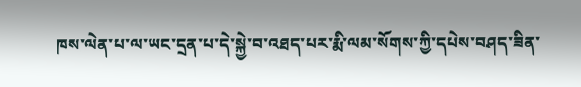ཁས་ལེན་པ་ལ་ཡང་དྲན་པ་དེ་སྐྱེ་བ་འཐད་པར་རྨི་ལམ་སོགས་ཀྱི་དཔེས་བཤད་ཟིན་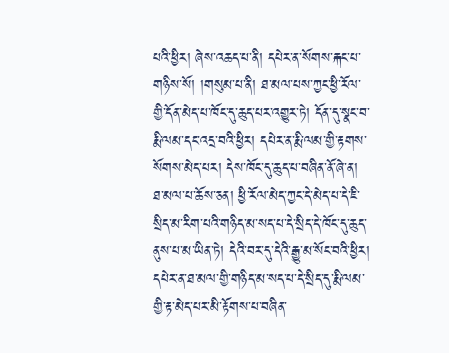པའི་ཕྱིར། ཞེས་འཆད་པ་ནི། དཔེར་ན་སོགས་རྐང་པ་གཉིས་སོ། །གསུམ་པ་ནི། ཐ་མལ་པས་ཀྱང་ཕྱི་རོལ་གྱི་དོན་མེད་པ་ཁོང་དུ་ཆུད་པར་འགྱུར་ཏེ། དོན་དུ་སྣང་བ་རྨི་ལམ་དང་འདྲ་བའི་ཕྱིར། དཔེར་ན་རྨི་ལམ་གྱི་རྟགས་སོགས་མེད་པར། དེས་ཁོང་དུ་ཆུད་པ་བཞིན་ནོ་ཞེ་ན། ཐ་མལ་པ་ཆོས་ཅན། ཕྱི་རོལ་མེད་ཀྱང་དེ་མེད་པ་དེ་ཇི་སྲིད་མ་རིག་པའི་གཉིད་མ་སད་པ་དེ་སྲིད་དེ་ཁོང་དུ་ཆུད་ནུས་པ་མ་ཡིན་ཏེ། དེའི་བར་དུ་དེའི་རྒྱུ་མ་སོང་བའི་ཕྱིར། དཔེར་ན་ཐ་མལ་གྱི་གཉིད་མ་སད་པ་དེ་སྲིད་དུ་རྨི་ལམ་གྱི་རྟ་མེད་པར་མི་རྟོགས་པ་བཞིན་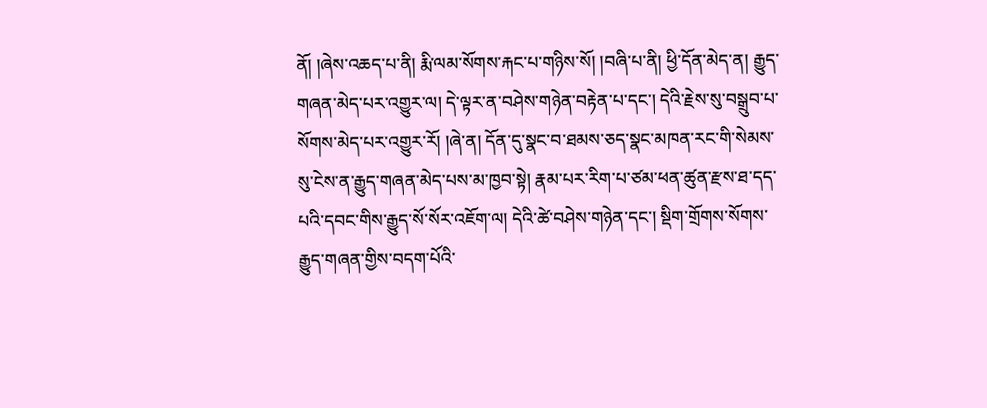ནོ། །ཞེས་འཆད་པ་ནི། རྨི་ལམ་སོགས་རྐང་པ་གཉིས་སོ། །བཞི་པ་ནི། ཕྱི་དོན་མེད་ན། རྒྱུད་གཞན་མེད་པར་འགྱུར་ལ། དེ་ལྟར་ན་བཤེས་གཉེན་བརྟེན་པ་དང་། དེའི་རྗེས་སུ་བསྒྲུབ་པ་སོགས་མེད་པར་འགྱུར་རོ། །ཞེ་ན། དོན་དུ་སྣང་བ་ཐམས་ཅད་སྣང་མཁན་རང་གི་སེམས་སུ་ངེས་ན་རྒྱུད་གཞན་མེད་པས་མ་ཁྱབ་སྟེ། རྣམ་པར་རིག་པ་ཙམ་ཕན་ཚུན་རྫས་ཐ་དད་པའི་དབང་གིས་རྒྱུད་སོ་སོར་འཇོག་ལ། དེའི་ཚེ་བཤེས་གཉེན་དང་། སྡིག་གྲོགས་སོགས་རྒྱུད་གཞན་གྱིས་བདག་པོའི་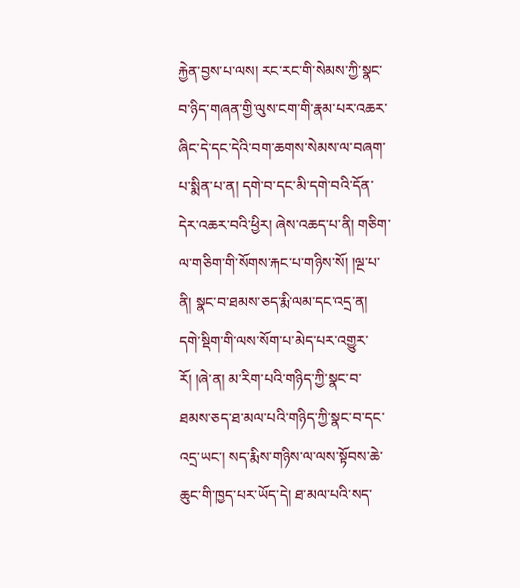རྐྱེན་བྱས་པ་ལས། རང་རང་གི་སེམས་ཀྱི་སྣང་བ་ཉིད་གཞན་གྱི་ལུས་ངག་གི་རྣམ་པར་འཆར་ཞིང་དེ་དང་དེའི་བག་ཆགས་སེམས་ལ་བཞག་པ་སྨིན་པ་ན། དགེ་བ་དང་མི་དགེ་བའི་དོན་དེར་འཆར་བའི་ཕྱིར། ཞེས་འཆད་པ་ནི། གཅིག་ལ་གཅིག་གི་སོགས་རྐང་པ་གཉིས་སོ། །ལྔ་པ་ནི། སྣང་བ་ཐམས་ཅད་རྨི་ལམ་དང་འདྲ་ན། དགེ་སྡིག་གི་ལས་སོག་པ་མེད་པར་འགྱུར་རོ། །ཞེ་ན། མ་རིག་པའི་གཉིད་ཀྱི་སྣང་བ་ཐམས་ཅད་ཐ་མལ་པའི་གཉིད་ཀྱི་སྣང་བ་དང་འདྲ་ཡང་། སད་རྨིས་གཉིས་ལ་ལས་སྟོབས་ཆེ་ཆུང་གི་ཁྱད་པར་ཡོད་དེ། ཐ་མལ་པའི་སད་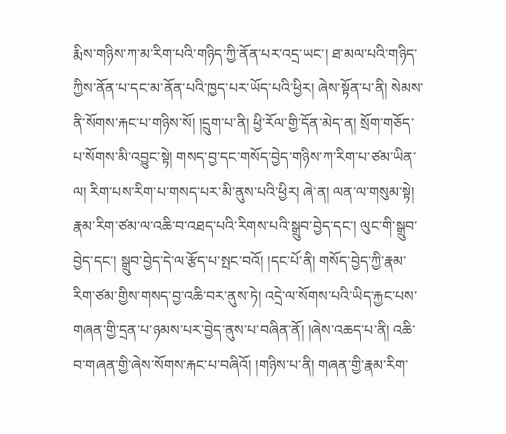རྨིས་གཉིས་ཀ་མ་རིག་པའི་གཉིད་ཀྱི་ནོན་པར་འདྲ་ཡང་། ཐ་མལ་པའི་གཉིད་ཀྱིས་ནོན་པ་དང་མ་ནོན་པའི་ཁྱད་པར་ཡོད་པའི་ཕྱིར། ཞེས་སྟོན་པ་ནི། སེམས་ནི་སོགས་རྐང་པ་གཉིས་སོ། །དྲུག་པ་ནི། ཕྱི་རོལ་གྱི་དོན་མེད་ན། སྲོག་གཅོད་པ་སོགས་མི་འབྱུང་སྟེ། གསད་བྱ་དང་གསོད་བྱེད་གཉིས་ཀ་རིག་པ་ཙམ་ཡིན་ལ། རིག་པས་རིག་པ་གསད་པར་མི་ནུས་པའི་ཕྱིར། ཞེ་ན། ལན་ལ་གསུམ་སྟེ། རྣམ་རིག་ཙམ་ལ་འཆི་བ་འཐད་པའི་རིགས་པའི་སྒྲུབ་བྱེད་དང་། ལུང་གི་སྒྲུབ་བྱེད་དང་། སྒྲུབ་བྱེད་དེ་ལ་རྩོད་པ་སྤང་བའོ། །དང་པོ་ནི། གསོད་བྱེད་ཀྱི་རྣམ་རིག་ཙམ་གྱིས་གསད་བྱ་འཆི་བར་ནུས་ཏེ། འདྲེ་ལ་སོགས་པའི་ཡིད་རྐྱང་པས་གཞན་གྱི་དྲན་པ་ཉམས་པར་བྱེད་ནུས་པ་བཞིན་ནོ། །ཞེས་འཆད་པ་ནི། འཆི་བ་གཞན་གྱི་ཞེས་སོགས་རྐང་པ་བཞིའོ། །གཉིས་པ་ནི། གཞན་གྱི་རྣམ་རིག་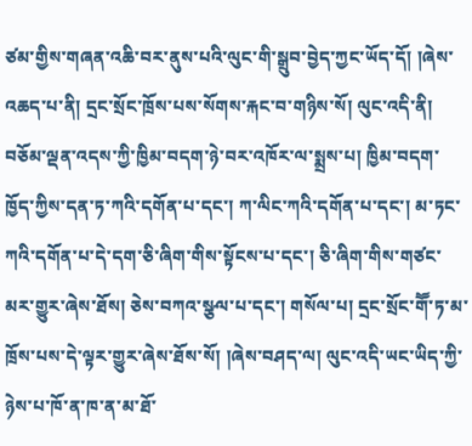ཙམ་གྱིས་གཞན་འཆི་བར་ནུས་པའི་ལུང་གི་སྒྲུབ་བྱེད་ཀྱང་ཡོད་དོ། །ཞེས་འཆད་པ་ནི། དྲང་སྲོང་ཁྲོས་པས་སོགས་རྐང་བ་གཉིས་སོ། ལུང་འདི་ནི། བཅོམ་ལྡན་འདས་ཀྱི་ཁྱིམ་བདག་ཉེ་བར་འཁོར་ལ་སྨྲས་པ། ཁྱིམ་བདག་ཁྱོད་ཀྱིས་དན་ཏ་ཀའི་དགོན་པ་དང་། ཀ་ལིང་ཀའི་དགོན་པ་དང་། མ་ཏང་ཀའི་དགོན་པ་དེ་དག་ཅི་ཞིག་གིས་སྟོངས་པ་དང་། ཅི་ཞིག་གིས་གཙང་མར་གྱུར་ཞེས་ཐོས། ཅེས་བཀའ་སྩལ་པ་དང་། གསོལ་པ། དྲང་སྲོང་གཽ་ཏ་མ་ཁྲོས་པས་དེ་ལྟར་གྱུར་ཞེས་ཐོས་སོ། །ཞེས་བཤད་ལ། ལུང་འདི་ཡང་ཡིད་ཀྱི་ཉེས་པ་ཁོ་ན་ཁ་ན་མ་ཐོ་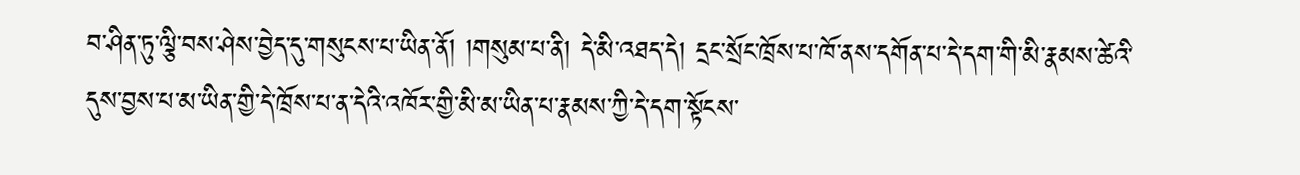བ་ཤིན་ཏུ་ལྕི་བས་ཤེས་བྱེད་དུ་གསུངས་པ་ཡིན་ནོ། །གསུམ་པ་ནི། དེ་མི་འཐད་དེ། དྲང་སྲོང་ཁྲོས་པ་ཁོ་ནས་དགོན་པ་དེ་དག་གི་མི་རྣམས་ཚེའི་དུས་བྱས་པ་མ་ཡིན་གྱི་དེ་ཁྲོས་པ་ན་དེའི་འཁོར་གྱི་མི་མ་ཡིན་པ་རྣམས་ཀྱི་དེ་དག་སྟོངས་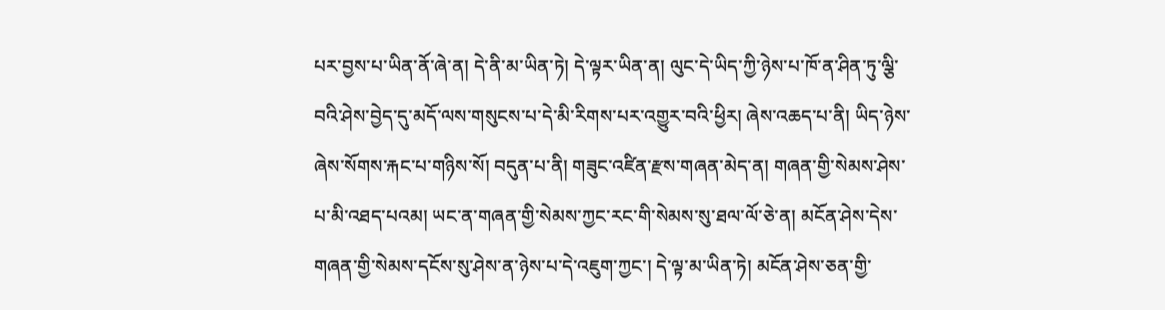པར་བྱས་པ་ཡིན་ནོ་ཞེ་ན། དེ་ནི་མ་ཡིན་ཏེ། དེ་ལྟར་ཡིན་ན། ལུང་དེ་ཡིད་ཀྱི་ཉེས་པ་ཁོ་ན་ཤིན་ཏུ་ལྕི་བའི་ཤེས་བྱེད་དུ་མདོ་ལས་གསུངས་པ་དེ་མི་རིགས་པར་འགྱུར་བའི་ཕྱིར། ཞེས་འཆད་པ་ནི། ཡིད་ཉེས་ཞེས་སོགས་རྐང་པ་གཉིས་སོ། བདུན་པ་ནི། གཟུང་འཛིན་རྫས་གཞན་མེད་ན། གཞན་གྱི་སེམས་ཤེས་པ་མི་འཐད་པའམ། ཡང་ན་གཞན་གྱི་སེམས་ཀྱང་རང་གི་སེམས་སུ་ཐལ་ལོ་ཅེ་ན། མངོན་ཤེས་དེས་གཞན་གྱི་སེམས་དངོས་སུ་ཤེས་ན་ཉེས་པ་དེ་འཇུག་ཀྱང་། དེ་ལྟ་མ་ཡིན་ཏེ། མངོན་ཤེས་ཅན་གྱི་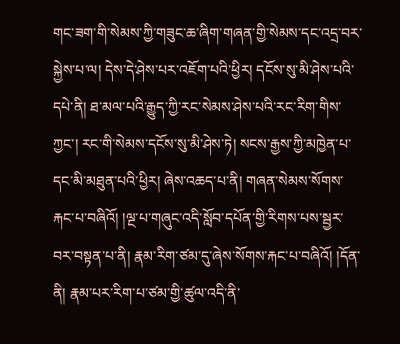གང་ཟག་གི་སེམས་ཀྱི་གཟུང་ཆ་ཞིག་གཞན་གྱི་སེམས་དང་འདྲ་བར་སྐྱེས་པ་ལ། དེས་དེ་ཤེས་པར་འཇོག་པའི་ཕྱིར། དངོས་སུ་མི་ཤེས་པའི་དཔེ་ནི། ཐ་མལ་པའི་རྒྱུད་ཀྱི་རང་སེམས་ཤེས་པའི་རང་རིག་གིས་ཀྱང་། རང་གི་སེམས་དངོས་སུ་མི་ཤེས་ཏེ། སངས་རྒྱས་ཀྱི་མཁྱེན་པ་དང་མི་མཐུན་པའི་ཕྱིར། ཞེས་འཆད་པ་ནི། གཞན་སེམས་སོགས་རྐང་པ་བཞིའོ། །ལྔ་པ་གཞུང་འདི་སློབ་དཔོན་གྱི་རིགས་པས་སྦྱར་བར་བསྟན་པ་ནི། རྣམ་རིག་ཙམ་དུ་ཞེས་སོགས་རྐང་པ་བཞིའོ། །དོན་ནི། རྣམ་པར་རིག་པ་ཙམ་གྱི་ཚུལ་འདི་ནི་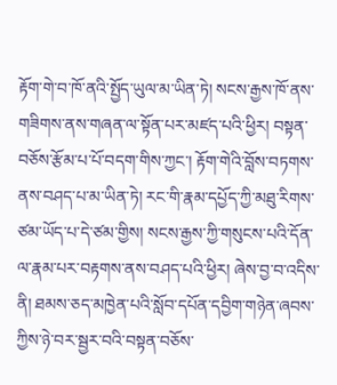རྟོག་གེ་བ་ཁོ་ནའི་སྤྱོད་ཡུལ་མ་ཡིན་ཏེ། སངས་རྒྱས་ཁོ་ནས་གཟིགས་ནས་གཞན་ལ་སྟོན་པར་མཛད་པའི་ཕྱིར། བསྟན་བཅོས་རྩོམ་པ་པོ་བདག་གིས་ཀྱང་། རྟོག་གེའི་བློས་བཏགས་ནས་བཤད་པ་མ་ཡིན་ཏེ། རང་གི་རྣམ་དཔྱོད་ཀྱི་མཐུ་རིགས་ཙམ་ཡོད་པ་དེ་ཙམ་གྱིས། སངས་རྒྱས་ཀྱི་གསུངས་པའི་དོན་ལ་རྣམ་པར་བརྟགས་ནས་བཤད་པའི་ཕྱིར། ཞེས་བྱ་བ་འདིས་ནི། ཐམས་ཅད་མཁྱེན་པའི་སློབ་དཔོན་དབྱིག་གཉེན་ཞབས་ཀྱིས་ཉེ་བར་སྦྱར་བའི་བསྟན་བཅོས་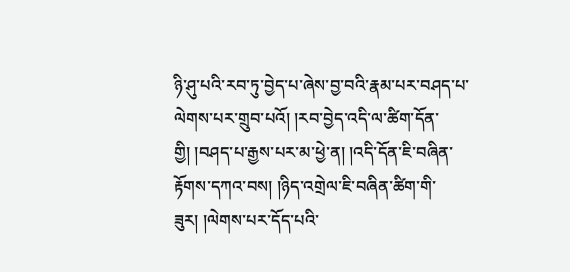ཉི་ཤུ་པའི་རབ་ཏུ་བྱེད་པ་ཞེས་བྱ་བའི་རྣམ་པར་བཤད་པ་ལེགས་པར་གྲུབ་པའོ། །རབ་བྱེད་འདི་ལ་ཚིག་དོན་གྱི། །བཤད་པ་རྒྱས་པར་མ་ཕྱེ་ན། །འདི་དོན་ཇི་བཞིན་རྟོགས་དཀའ་བས། །ཉིད་འགྲེལ་ཇི་བཞིན་ཚིག་གི་ཟུར། །ལེགས་པར་དོད་པའི་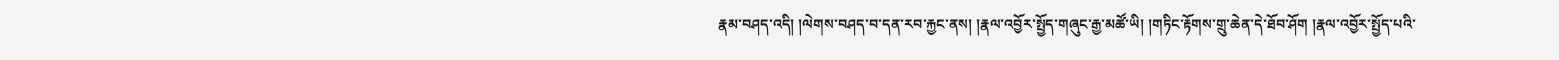རྣམ་བཤད་འདི། །ལེགས་བཤད་བ་དན་རབ་རྐྱང་ནས། །རྣལ་འབྱོར་སྤྱོད་གཞུང་རྒྱ་མཚོ་ཡི། །གཏིང་རྟོགས་གྲུ་ཆེན་དེ་ཐོབ་ཤོག །རྣལ་འབྱོར་སྤྱོད་པའི་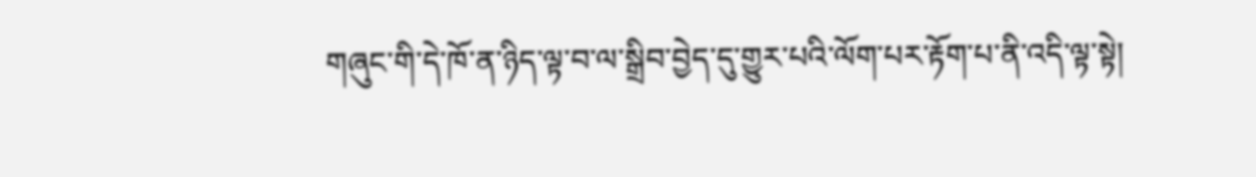གཞུང་གི་དེ་ཁོ་ན་ཉིད་ལྟ་བ་ལ་སྒྲིབ་བྱེད་དུ་གྱུར་པའི་ལོག་པར་རྟོག་པ་ནི་འདི་ལྟ་སྟེ།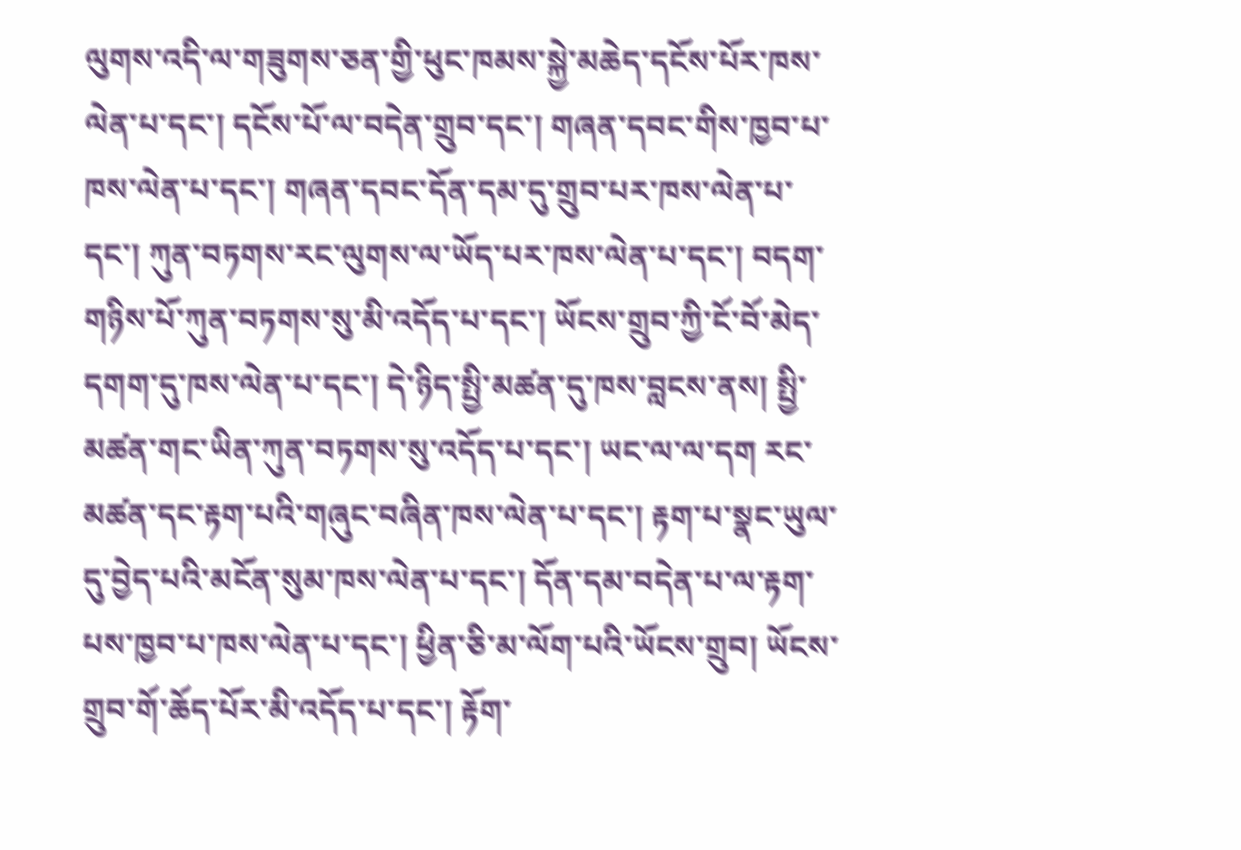ལུགས་འདི་ལ་གཟུགས་ཅན་གྱི་ཕུང་ཁམས་སྐྱེ་མཆེད་དངོས་པོར་ཁས་ལེན་པ་དང་། དངོས་པོ་ལ་བདེན་གྲུབ་དང་། གཞན་དབང་གིས་ཁྱབ་པ་ཁས་ལེན་པ་དང་། གཞན་དབང་དོན་དམ་དུ་གྲུབ་པར་ཁས་ལེན་པ་དང་། ཀུན་བཏགས་རང་ལུགས་ལ་ཡོད་པར་ཁས་ལེན་པ་དང་། བདག་གཉིས་པོ་ཀུན་བཏགས་སུ་མི་འདོད་པ་དང་། ཡོངས་གྲུབ་ཀྱི་ངོ་བོ་མེད་དགག་དུ་ཁས་ལེན་པ་དང་། དེ་ཉིད་སྤྱི་མཚན་དུ་ཁས་བླངས་ནས། སྤྱི་མཚན་གང་ཡིན་ཀུན་བཏགས་སུ་འདོད་པ་དང་། ཡང་ལ་ལ་དག རང་མཚན་དང་རྟག་པའི་གཞུང་བཞིན་ཁས་ལེན་པ་དང་། རྟག་པ་སྣང་ཡུལ་དུ་བྱེད་པའི་མངོན་སུམ་ཁས་ལེན་པ་དང་། དོན་དམ་བདེན་པ་ལ་རྟག་པས་ཁྱབ་པ་ཁས་ལེན་པ་དང་། ཕྱིན་ཅི་མ་ལོག་པའི་ཡོངས་གྲུབ། ཡོངས་གྲུབ་གོ་ཆོད་པོར་མི་འདོད་པ་དང་། རྟོག་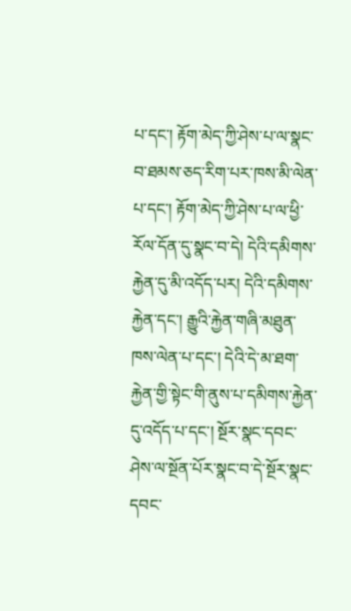པ་དང་། རྟོག་མེད་ཀྱི་ཤེས་པ་ལ་སྣང་བ་ཐམས་ཅད་རིག་པར་ཁས་མི་ལེན་པ་དང་། རྟོག་མེད་ཀྱི་ཤེས་པ་ལ་ཕྱི་རོལ་དོན་དུ་སྣང་བ་དེ། དེའི་དམིགས་རྐྱེན་དུ་མི་འདོད་པར། དེའི་དམིགས་རྐྱེན་དང་། རྒྱུའི་རྐྱེན་གཞི་མཐུན་ཁས་ལེན་པ་དང་། དེའི་དེ་མ་ཐག་རྐྱེན་གྱི་སྟེང་གི་ནུས་པ་དམིགས་རྐྱེན་དུ་འདོད་པ་དང་། སྔོར་སྣང་དབང་ཤེས་ལ་སྔོན་པོར་སྣང་བ་དེ་སྔོར་སྣང་དབང་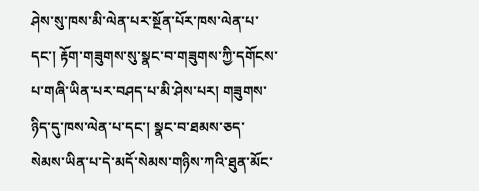ཤེས་སུ་ཁས་མི་ལེན་པར་སྔོན་པོར་ཁས་ལེན་པ་དང་། རྟོག་གཟུགས་སུ་སྣང་བ་གཟུགས་ཀྱི་དགོངས་པ་གཞི་ཡིན་པར་བཤད་པ་མི་ཤེས་པར། གཟུགས་ཉིད་དུ་ཁས་ལེན་པ་དང་། སྣང་བ་ཐམས་ཅད་སེམས་ཡིན་པ་དེ་མདོ་སེམས་གཉིས་ཀའི་ཐུན་མོང་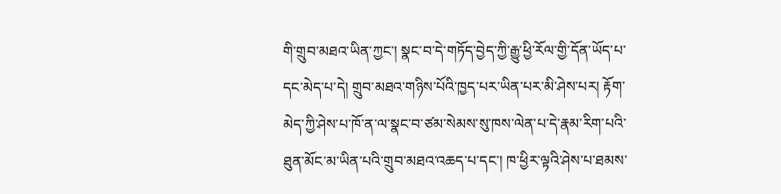གི་གྲུབ་མཐའ་ཡིན་ཀྱང་། སྣང་བ་དེ་གཏོད་བྱེད་ཀྱི་རྒྱུ་ཕྱི་རོལ་གྱི་དོན་ཡོད་པ་དང་མེད་པ་དེ། གྲུབ་མཐའ་གཉིས་པོའི་ཁྱད་པར་ཡིན་པར་མི་ཤེས་པར། རྟོག་མེད་ཀྱི་ཤེས་པ་ཁོ་ན་ལ་སྣང་བ་ཙམ་སེམས་སུ་ཁས་ལེན་པ་དེ་རྣམ་རིག་པའི་ཐུན་མོང་མ་ཡིན་པའི་གྲུབ་མཐའ་འཆད་པ་དང་། ཁ་ཕྱིར་ལྟའི་ཤེས་པ་ཐམས་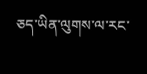ཅད་ཡིན་ལུགས་ལ་རང་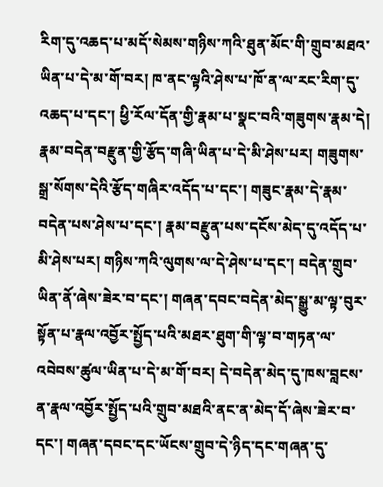རིག་དུ་འཆད་པ་མདོ་སེམས་གཉིས་ཀའི་ཐུན་མོང་གི་གྲུབ་མཐའ་ཡིན་པ་དེ་མ་གོ་བར། ཁ་ནང་ལྟའི་ཤེས་པ་ཁོ་ན་ལ་རང་རིག་དུ་འཆད་པ་དང་། ཕྱི་རོལ་དོན་གྱི་རྣམ་པ་སྣང་བའི་གཟུགས་རྣམ་དེ། རྣམ་བདེན་བརྫུན་གྱི་རྩོད་གཞི་ཡིན་པ་དེ་མི་ཤེས་པར། གཟུགས་སྒྲ་སོགས་དེའི་རྩོད་གཞིར་འདོད་པ་དང་། གཟུང་རྣམ་དེ་རྣམ་བདེན་པས་ཤེས་པ་དང་། རྣམ་བརྫུན་པས་དངོས་མེད་དུ་འདོད་པ་མི་ཤེས་པར། གཉིས་ཀའི་ལུགས་ལ་དེ་ཤེས་པ་དང་། བདེན་གྲུབ་ཡིན་ནོ་ཞེས་ཟེར་བ་དང་། གཞན་དབང་བདེན་མེད་སྒྱུ་མ་ལྟ་བུར་སྟོན་པ་རྣལ་འབྱོར་སྤྱོད་པའི་མཐར་ཐུག་གི་ལྟ་བ་གཏན་ལ་འབེབས་ཚུལ་ཡིན་པ་དེ་མ་གོ་བར། དེ་བདེན་མེད་དུ་ཁས་བླངས་ན་རྣལ་འབྱོར་སྤྱོད་པའི་གྲུབ་མཐའི་ནང་ན་མེད་དོ་ཞེས་ཟེར་བ་དང་། གཞན་དབང་དང་ཡོངས་གྲུབ་དེ་ཉིད་དང་གཞན་དུ་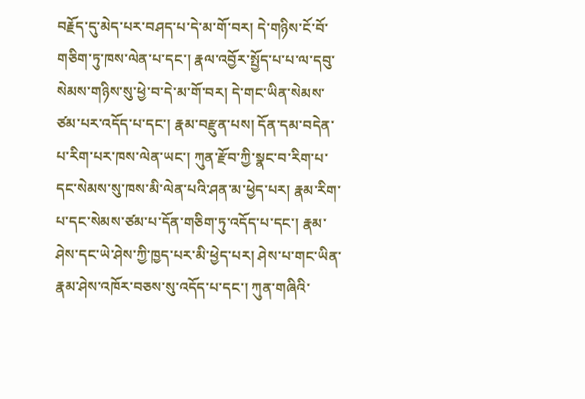བརྗོད་དུ་མེད་པར་བཤད་པ་དེ་མ་གོ་བར། དེ་གཉིས་ངོ་བོ་གཅིག་ཏུ་ཁས་ལེན་པ་དང་། རྣལ་འབྱོར་སྤྱོད་པ་པ་ལ་དབུ་སེམས་གཉིས་སུ་ཕྱེ་བ་དེ་མ་གོ་བར། དེ་གང་ཡིན་སེམས་ཙམ་པར་འདོད་པ་དང་། རྣམ་བརྫུན་པས། དོན་དམ་བདེན་པ་རིག་པར་ཁས་ལེན་ཡང་། ཀུན་རྫོབ་ཀྱི་སྣང་བ་རིག་པ་དང་སེམས་སུ་ཁས་མི་ལེན་པའི་ཤན་མ་ཕྱེད་པར། རྣམ་རིག་པ་དང་སེམས་ཙམ་པ་དོན་གཅིག་ཏུ་འདོད་པ་དང་། རྣམ་ཤེས་དང་ཡེ་ཤེས་ཀྱི་ཁྱད་པར་མི་ཕྱེད་པར། ཤེས་པ་གང་ཡིན་རྣམ་ཤེས་འཁོར་བཅས་སུ་འདོད་པ་དང་། ཀུན་གཞིའི་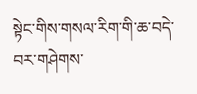སྟེང་གིས་གསལ་རིག་གི་ཆ་བདེ་བར་གཤེགས་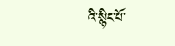འི་སྙིང་པོ་